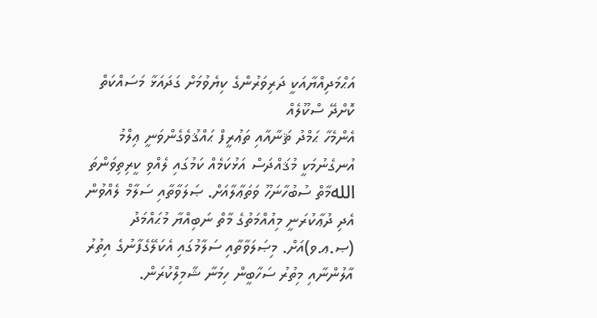އަޙްމަދިއްޔާއަކީ ދަރިވަރުންގެ ކިޔެވުމަށް ގަދައަޅާ މަސައްކަތް ކޮށްދޭ ސްކޫލެއް
އެންމެހާ ޙަމްދު ޘަނާއާއި ތަޢުރީފް ޙައްޤުވެގެންވަނީ ޢިލްމު އުނގެނުމަކީ މުޤައްދަސް އަޅުކަމެއް ކަމުގައި ލެއްވި ކީރިތިވަންތަ اللهމާތް ސުބުހާނަހޫ ވަތަޢާލާއަށް. ޞަލަވާތާއި ސަލާމް ލެއްވުން އެދި ދުޢާކުރަނީ މިއުއްމަތުގެ މާތް ނަބިއްޔާ މުޙައްމަދު (ޞ.ޢ.ވ)އަށް. މިޞަލަވާތާއި ސަލާމުގައި އެކަލޭގެފާނުގެ އިތުރު އާލުންނާއި މިތުރު ސަހާބީން ހިމަނާ ޝާމިލްކުރަން.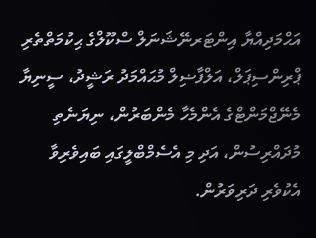އަޙްމަދިއްޔާ އިންޓަރނޭޝަނަލް ސްކޫލްގެ ޙިކުމަތްތެރި ޕްރިންސިޕަލް، އަލްފާޟިލް މުޙައްމަދު ރަޝީދު، ސީނިޔާ މެނޭޖްމަންޓްގެ އެންމެހާ މެންބަރުން، ނިޔަނެތި މުދައްރިސުން، އަދި މި އެސެމްބްލީގައި ބައިވެރިވާ އެކުވެރި ދަރިވަރުން.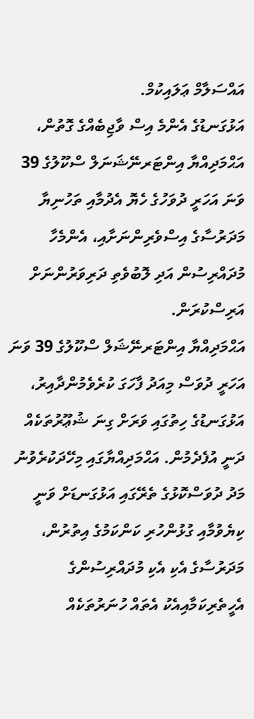އައްސަލާމް ޢަލައިކުމް.
އަޅުގަނޑުގެ އެންމެ އިސް ވާޖިބެއްގެ ގޮތުން، އަޙްމަދިއްޔާ އިންޓަރނޭޝަނަލް ސްކޫލުގެ 39 ވަނަ އަހަރީ ދުވަހުގެ ހެޔޮ އެދުމާއި ތަހުނިޔާ މަދަރުސާގެ އިސްވެރިންނަށާއި، އެންމެހާ މުދައްރިސުން އަދި ލޮބުވެތި ދަރިވަރުންނަށް އަރިސްކުރަން.
އަޙްމަދިއްޔާ އިންޓަރނޭޝަލް ސްކޫލުގެ 39 ވަނަ އަހަރީ ދުވަސް މިއަދު ފާހަގަ ކުރެވެމުންދާއިރު، އަޅުގަނޑުގެ ހިތުގައި ވަރަށް ގިނަ ޝުޢޫރުތަކެއް ދަނީ އުފެދެމުން. އަޙްމަދިއްޔާގައި މިހޭދަކުރެވުނު މަދު ދުވަސްކޮޅުގެ ތެރޭގައި އަޅުގަނޑަށް ވަނީ ކިޔެވުމާއި ގުޅުންހުރި ކަންކަމުގެ އިތުރުން، މަދަރުސާގެ އެކި އެކި މުދައްރިސުންގެ އެހީތެރިކަމާއިއެކު އެތައް ހުނަރުތަކެއް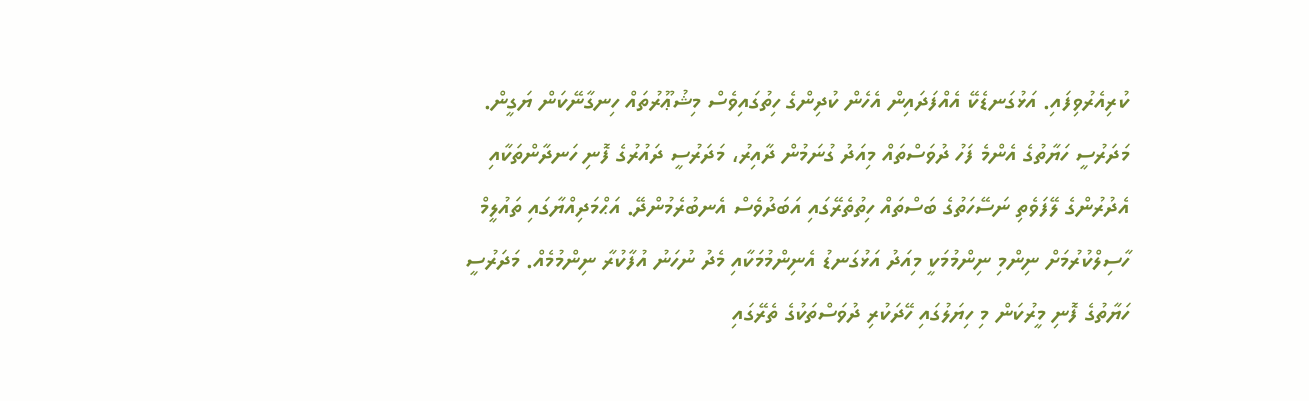ކުރިއެރުވިފައި. އަޅުގަނޑެކޭ އެއްފަދައިން އެހެން ކުދިންގެ ހިތުގައިވެސް މިޝުޢޫރުތައް ހިނގާނޭކަން ޔަގީން. މަދަރުސީ ހަޔާތުގެ އެންމެ ފަހު ދުވަސްތައް މިއަދު ގުނަމުން ދާއިރު، މަދަރުސީ ދައުރުގެ ފޮނި ހަނދާންތަކާއި އެދުރުންގެ ލޭފަވެތި ނަސޭހަތުގެ ބަސްތައް ހިތުތެރޭގައި އަބަދުވެސް އެނބުރެމުންދޭ. އަޙްމަދިއްޔާގައި ތައުލީމް ހާސިލްކުރުމަށް ނިންމި ނިންމުމަކީ މިއަދު އަޅުގަނޑު އެނިންމުމަކާއި މެދު ނުހަނު އުފާކުރާ ނިންމުމެއް. މަދަރުސީ ހަޔާތުގެ ފޮނި މީރުކަން މި ހިޔަލުގައި ހޭދަކުރި ދުވަސްތަކުގެ ތެރޭގައި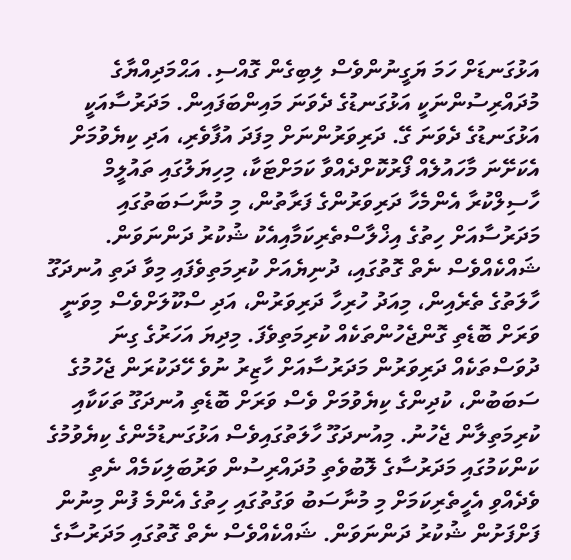އަޅުގަނޑަށް ހަމަ ޔަގީނުންވެސް ލިބިގެން ގޮއްސި. އަޙްމަދިއްޔާގެ މުދައްރިސުންނަކީ އަޅުގަނޑުގެ ދެވަނަ މައިންބަފައިން. މަދަރުސާއަކީ އަޅުގަނޑުގެ ދެވަނަ ގޭ. ދަރިވަރުންނަށް މިފަދަ އުފާވެރި، އަދި ކިޔެވުމަށް އެކަށޭނަ މާހައުލެއް ފޯރުކޮށްދެއްވާ ކަމަށްޓަކާ، މިހިޔަލުގައި ތައުލީމް ހާސިލްކުރާ އެންމެހާ ދަރިވަރުންގެ ފަރާތުން، މި މުނާސަބަތުގައި މަދަރުސާއަށް ހިތުގެ އިޚްލާސްތެރިކަމާއިއެކު ޝުކުރު ދަންނަވަން.
ޝައްކެއްވެސް ނެތް ގޮތުގައި، ދުނިޔެއަށް ކުރިމަތިވެފައި މިވާ ދަތި އުނދަގޫ ހާލަތުގެ ތެރެއިން، މިއަދު ހުރިހާ ދަރިވަރުން، އަދި ސްކޫލަށްވެސް މިވަނީ ވަރަށް ބޮޑެތި ގޮންޖެހުންތަކެއް ކުރިމަތިވެފަ. މިދިޔަ އަހަރުގެ ގިނަ ދުވަސްތަކެއް ދަރިވަރުން މަދަރުސާއަށް ހާޒިރު ނުވެ ހޭދަކުރަން ޖެހުމުގެ ސަބަބުން، ކުދިންގެ ކިޔެވުމަށް ވެސް ވަރަށް ބޮޑެތި އުނދަގޫ ތަކަކާއި ކުރިމަތިލާން ޖެހުނު. މިއުނދަގޫ ހާލަތުގައިވެސް އަޅުގަނޑުމެންގެ ކިޔެވުމުގެ ކަންކަމުގައި މަދަރުސާގެ ލޮބުވެތި މުދައްރިސުން ވަރުބަލިކަމެއް ނެތި ވެދެއްވި އެހީތެރިކަމަށް މި މުނާސަބު ވަގުތުގައި ހިތުގެ އެންމެ ފުން މިނުން ފަށްފަށުން ޝުކުރު ދަންނަވަން. ޝައްކެއްވެސް ނެތް ގޮތުގައި މަދަރުސާގެ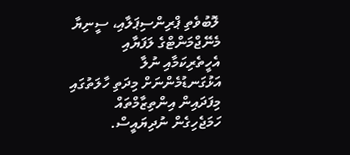ލޮބުވެތި ޕްރިންސިޕަލާއި، ސީނިޔާ މެނޭޖްމަންޓްގެ ލަފަޔާއި އެހީތެރިކަމާއި ނުލާ އަޅުގަނޑުމެންނަށް މިދަތި ހާލަތުގައި މިފަދައިން އިންތިޒާމްތައް ހަމަޖެހިގެން ނުދިޔައީސް.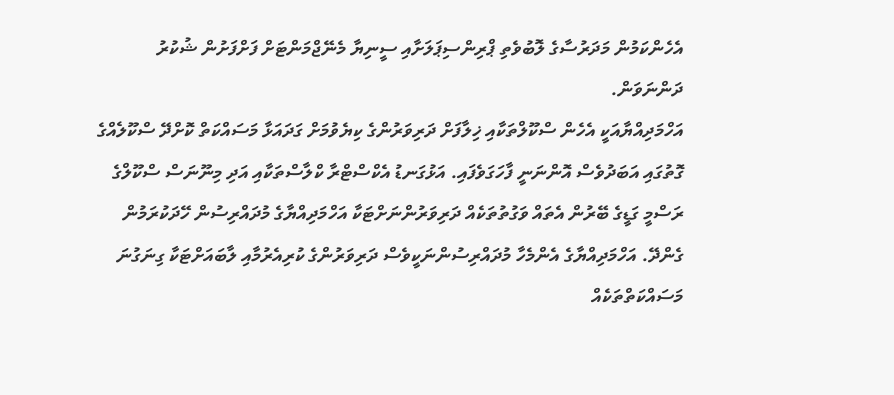އެހެންކަމުން މަދަރުސާގެ ލޮބުވެތި ޕްރިންސިޕަލަށާއި ސީނިޔާ މެނޭޖްމަންޓަށް ފަށްފަށުން ޝުކުރު ދަންނަވަން.
އަހްމަދިއްޔާއަކީ އެހެން ސްކޫލްތަކާއި ޚިލާފަށް ދަރިވަރުންގެ ކިޔެވުމަށް ގަދައަޅާ މަސައްކަތް ކޮށްދޭ ސްކޫލެއްގެ ގޮތުގައި އަބަދުވެސް އޮންނަނީ ފާހަގަވެފައި. އަޅުގަނޑު އެކްސްޓްރާ ކްލާސްތަކާއި އަދި މިނޫނަސް ސްކޫލްގެ ރަސްމީ ގަޑީގެ ބޭރުން އެތައް ވަގުތުތަކެއް ދަރިވަރުންނަށްޓަކާ އަހްމަދިއްޔާގެ މުދައްރިސުން ހޭދަކުރަމުން ގެންދޭ. އަހްމަދިއްޔާގެ އެންމެހާ މުދައްރިސުންނަކީވެސް ދަރިވަރުންގެ ކުރިއެރުމާއި ލާބައަށްޓަކާ ގިނަގުނަ މަސައްކަތްތަކެއް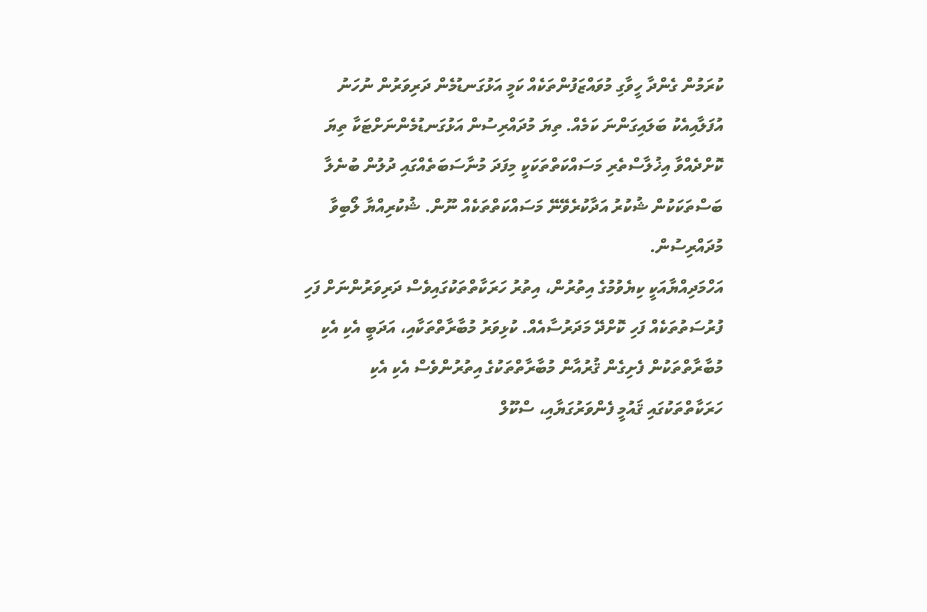ކުރަމުން ގެންދާ ހީވާގި މުވައްޒަފުންތަކެއް ކަމީ އަޅުގަނޑުމެން ދަރިވަރުން ނުހަނު އުފަލާއިއެކު ބަލައިގަންނަ ކަމެއް. ތިޔަ މުދައްރިސުން އަޅުގަނޑުމެންނަށްޓަކާ ތިޔަ ކޮށްދެއްވާ އިޚުލާސްތެރި މަސައްކަތްތަކަކީ މިފަދަ މުނާސަބަތެއްގައި ދުލުން ބުނެލާ ބަސްތަކަކުން ޝުކުރު އަދާކުރެވޭނޭ މަސައްކަތްތަކެއް ނޫން. ޝުކުރިއްޔާ ލޯބިވާ މުދައްރިސުން.
އަހްމަދިއްޔާއަކީ ކިޔެވުމުގެ އިތުރުން، އިތުރު ހަރަކާތްތަކުގައިވެސް ދަރިވަރުންނަށް ފަހި ފުރުސަތުތަކެއް ފަހި ކޮށްދޭ މަދަރުސާއެއް. ކުޅިވަރު މުބާރާތްތަކާއި، އަދަބީ އެކި އެކި މުބާރާތްތަކުން ފެށިގެން ޤުރުއާން މުބާރާތްތަކުގެ އިތުރުންވެސް އެކި އެކި ހަރަކާތްތަކުގައި ޤައުމީ ފެންވަރުގަޔާއި، ސްކޫލް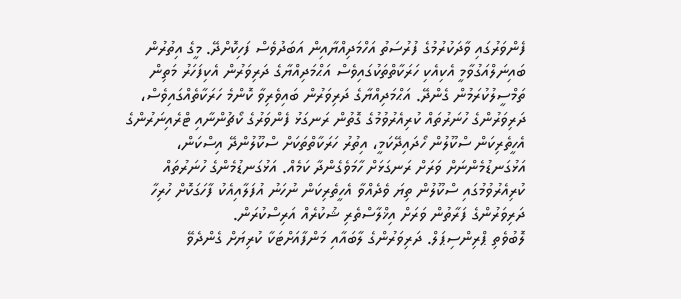ފެންވަރުގައި ވާދަކުރުމުގެ ފުރުސަތު އަހްމަދިއްޔާއިން އަބަދުވެސް ފަހިކޮށްދޭ. މީގެ އިތުރުން ބައިނަލްއަގުވާމީ އެކިއެކި ހަރަކާތްތަކުގައިވެސް އަޙްމަދިއްޔާގެ ދަރިވަރުން އެކިފަހަރު މަތިން ތަމްސީލުކުރަމުން ގެންދޭ. އަޙްމަދިއްޔާގެ ދަރިވަރުން ބައިވެރިވާ ކޮންމެ ހަރަކާތެއްގައިވެސް، ދަރިވަރުންގެ ހުނަރުތައް ކުރިއެރުވުމުގެ ގޮތުން ރަނގަޅު ފެންވަރުގެ ކޯޗުންނާއި ޓްރެއިނަރުންގެ އެހީތެރިކަން ސްކޫލުން ހޯދައިދޭކަމީ، އިތުރު ހަރަކާތްތަކަށް ސްކޫލުންދޭ އިސްކަން، އަޅުގަނޑުމެންނަށް ވަރަށް ރަނގަޅަށް ހާމަވެގެންދާ ކަމެއް. އަޅުގަނޑުމެންގެ ހުނަރުތައް ކުރިއެރުވުމުގައި ސްކޫލުން ތިޔަ ވެދެއްވާ އެހީތެރިކަން ނުހަނު އުފަލާއިއެކު ފާހަގަކޮށް ހުރިހާ ދަރިވަރުންގެ ފަރާތުން ވަރަށް އިޚްލާސްތެރި ޝުކުރެއް އަރިސްކުރަން.
ލޮބުވެތި ޕްރިންސިޕަލް. ދަރިވަރުންގެ ލާބައާއި މަންފާއަށްޓަކާ ކުރިޔަށް ގެންދެވޭ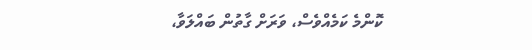ކޮންމެ ކަމެއްވެސް، ވަރަށް ގާތުން ބައްލަވާ،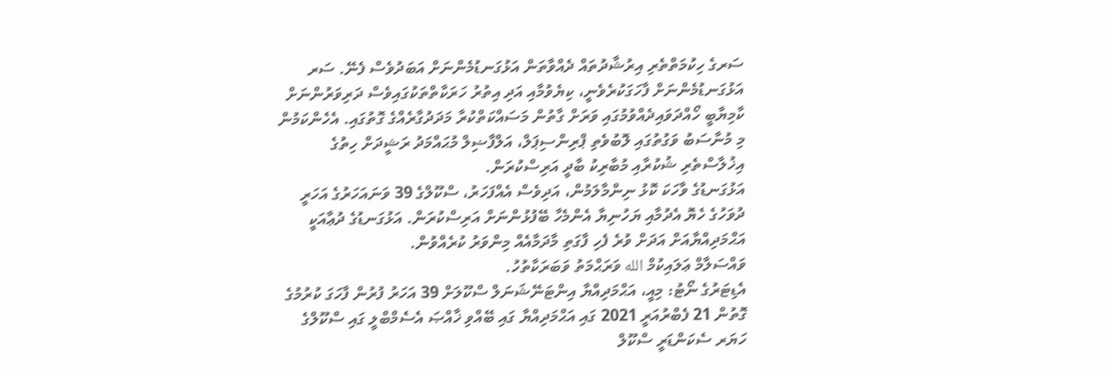ސަރގެ ހިކުމަތްތެރި އިރުޝާދުތައް ދެއްވާތަން އަޅުގަނޑުމެންނަށް އަބަދުވެސް ފެނޭ. ސަރ އަޅުގަނޑުމެންނަށް ފާހަގަކުރެވެނީ، ކިޔެވުމާއި އަދި އިތުރު ހަރަކާތްތަކުގައިވެސް ދަރިވަރުންނަށް ކާމިޔާބީ ހޯއްދަވައިދެއްވުމުގައި ވަރަށް ގާތުން މަސައްކަތްކުރާ މަދަދުގާރެއްގެ ގޮތުގައި. އެހެންކަމުން މި މުނާސަބު ވަގުތުގައި ލޮބުވެތި ޕްރިންސިޕަލް، އަލްފާޟިލް މުޙައްމަދު ރަޝީދަށް ހިތުގެ އިޚުލާސްތެރި ޝުކުރާއި މުބާރިކު ބާދީ އަރިސްކުރަން.
އަޅުގަނޑުގެ ވާހަކަ ކޮޅު ނިންމާލަމުން، އަދިވެސް އެއްފަހަރު، ސްކޫލްގެ 39 ވަނައަހަރުގެ އަހަރީ ދުވަހުގެ ހެޔޮ އެދުމާއި ޔަހުނިޔާ އެންމެހާ ބޭފުޅުންނަށް އަރިސްކުރަން. އަޅުގަނޑުގެ ދުޢާއަކީ އަޙްމަދިއްޔާއަށް އަދަށް ވުރެ ފެހި ފާގަތި މާދަމާއެއް މިންވަރު ކުރެއްވުން.
ވައްސަލާމް ޢަލައިކުމް الله ވަރަޙްމަތު ވަބަރަކާތުހު.
އެޑިޓަރުގެ ނޯޓު: މިއީ، އަޙްމަދިއްޔާ އިންޓަނޭޝަނަލް ސްކޫލަށް 39 އަހަރު ފުރުން ފާހަގަ ކުރުމުގެ ގޮތުން 21 ފެބްރުއަރީ 2021 ގައި އަޙްމަދިއްޔާ ގައި ބޭއްވި ޚާއްޞަ އެސެމްބްލީ ގައި ސްކޫލްގެ ހަޔަރ ސެކަންޑަރީ ސްކޫލް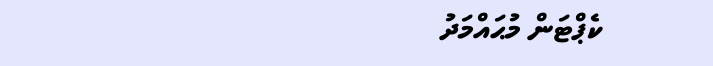ކެޕްޓަން މުޙައްމަދު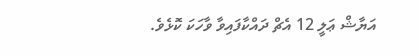އަޔާޝް ޢަލީ 12 އެޗް ދައްކާފައިވާ ވާހަކަ ކޮޅެވެ.